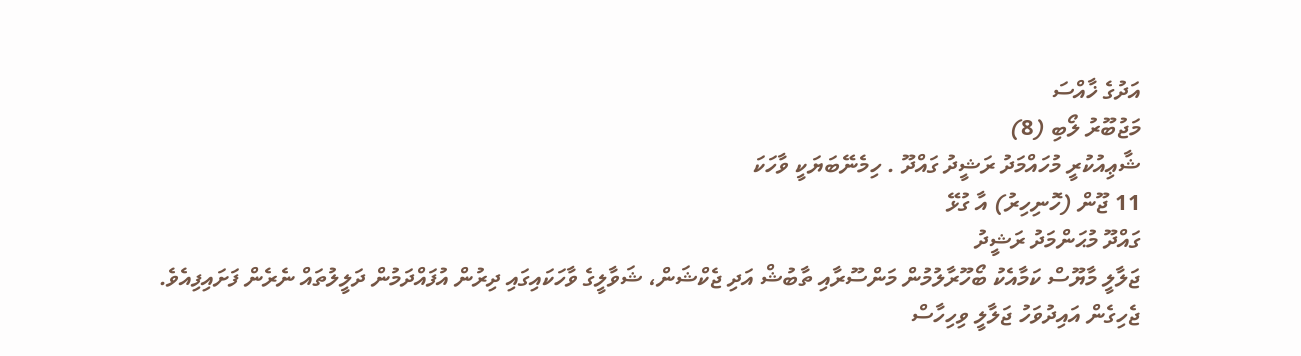އަދުގެ ޚާއްސަ
މަޖުބޫރު ލޯބި (8)
ޝާޢިއުކުރީ މުހައްމަދު ރަޝީދު ގައްދޫ . ހިމެނޭބަޔަކީ ވާހަކަ
11 ޖޫން (ހޮނިހިރު) އާ ގުޅޭ
ގައްދޫ މުޙަންމަދު ރަޝީދު
ޖަލާލީ މާޔޫސް ކަމާއެކު ބޯހޫރާލުމުން މަންސޫރާއި ތާބުޝް އަދި ޖެކްޝަން، ޝަވާލީގެ ވާހަކައިގައި ދިރުން އުފައްދަމުން ދަލީލުތައް ނެރެން ފަށައިފިއެވެ.
ޖެހިގެން އައިދުވަހު ޖަލާލީ ވިހިހާސް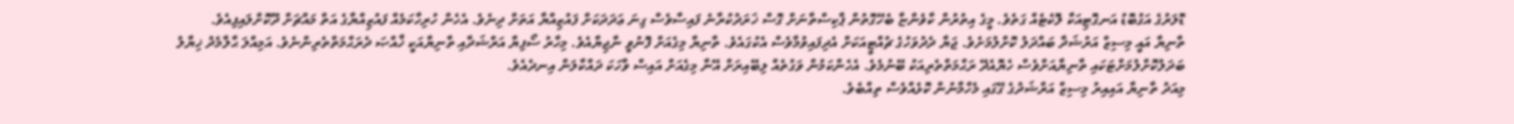ޑޮލަރުގެ އަގުބޮޑު އަނގޮޓިއަކާ ލޮކެޓެއް ގަތެވެ. މީގެ އިތުރުން ކާވެންޏާ ބެހޭގޮތުން ޕާކިސްތާނަށް ގޮސް ޚަރަދުކުރާނެ ފައިސާވެސް ގިނަ ޢަދަދަކަށް ފައުޒިއްޔާ އަތަށް ދިނެވެ. އެހެން ހުރިހާކަމެއް ފައުޒިއްޔާގެ އަތް މައްޗަށް ދޫކޮށްލައިފިއެވެ.
ތާނިޔާ އައީ މިސިޒް އަރުޝަދާ ބައްދަލު ކޮށްލުމަށެވެ. ޖަޔާ ދެދުވަހުގެ ޗުއްޓީއަކަށް އެދިފައިވުމާވެސް އެކުގައެވެ. ތާނިޔާ މިގެއަށް ފޮނުވީ ނާޖިޔާއެވެ. މިހާރު ސޯފިޔާ އަރްޝަދާއި ތާނިޔާއަކީ ޚާއްޞަ ދެރަޙްމަތްތެރިންނެވެ. އަމިއްލަ ޙާލާމެދު ޚިޔާލު ބަދަލުކޮށްލުމަށްޓަކައި ތާނިޔާއަށްވެސް ހެޔޮއެދޭ ރަޙްމަތްތެރިއަކު ބޭނުމެވެ. އެހެންކަމުން ވަގުތެއް ލިބޭއިރަށް އޭނާ މިގެއަށް އައިސް ވާހަކަ ދައްކާލަން އިނދެއެވެ.
މިއަދު ތާނިޔާ އައިއިރު މިސިޒް އަރްޝަދުގެ ގޭގައި މެހްމާނުން ކޮޅެއްވެސް ތިއްބެވެ.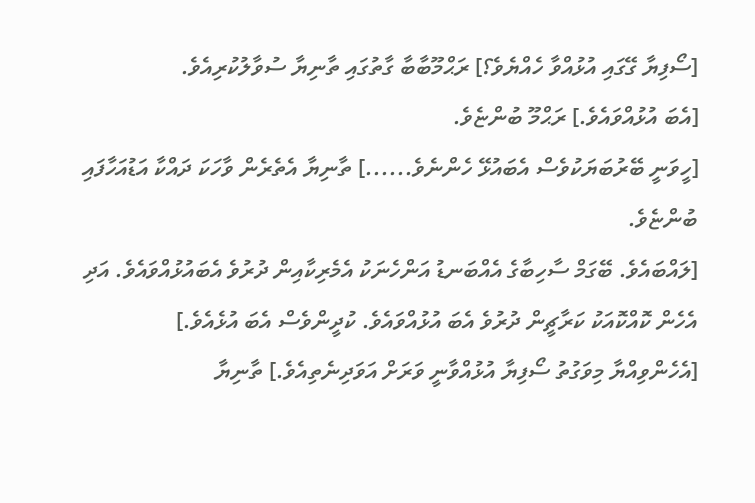[ސޯފިޔާ ގޭގައި އުޅުއްވާ ހެއްޔެވެ؟] ރަޙްމޫބާބާ ގާތުގައި ތާނިޔާ ސުވާލުކުރިއެވެ.
[އެބަ އުޅުއްވައެވެ.] ރަޙްމޫ ބުންޏެވެ.
[ހީވަނީ ބޭރުބަޔަކުވެސް އެބައުޅޭ ހެންނެވެ......] ތާނިޔާ އެތެރެން ވާހަކަ ދައްކާ އަޑުއަހާފައި ބުންޏެވެ.
[ލައްބައެވެ. ބޭގަމް ސާހިބާގެ އެއްބަނޑު އަންހެނަކު އެމެރިކާއިން ދުރުވެ އެބައުޅުއްވައެވެ. އަދި އެހެން ކޮއްކޮއަކު ކަރާޗީން ދުރުވެ އެބަ އުޅުއްވައެވެ. ކުދީންވެސް އެބަ އުޅެއެވެ.]
[އެހެންވިއްޔާ މިވަގުތު ސޯފިޔާ އުޅުއްވާނީ ވަރަށް އަވަދިނެތިއެވެ.] ތާނިޔާ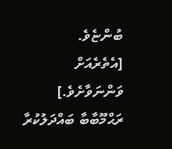ބުންޏެވެ.
[އެތެރެއަށް ވަންނަވާށެވެ.] ރަޙްމޫބާބާ ބައްދަލުކުރާ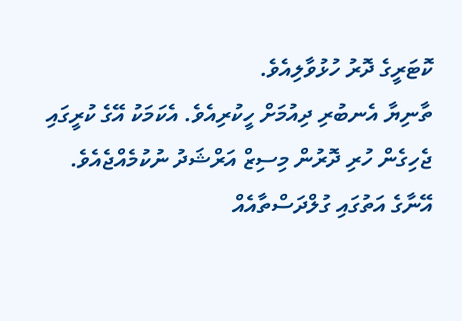ކޮޓަރީގެ ދޮރު ހުޅުވާލިއެވެ.
ތާނިޔާ އެނބުރި ދިއުމަށް ހީކުރިއެވެ. އެކަމަކު އޭގެ ކުރީގައި ޖެހިގެން ހުރި ދޮރުން މިސިޒް އަރްޝަދު ނުކުމެއްޖެއެވެ. އޭނާގެ އަތުގައި ގުލްދަސްތާއެއް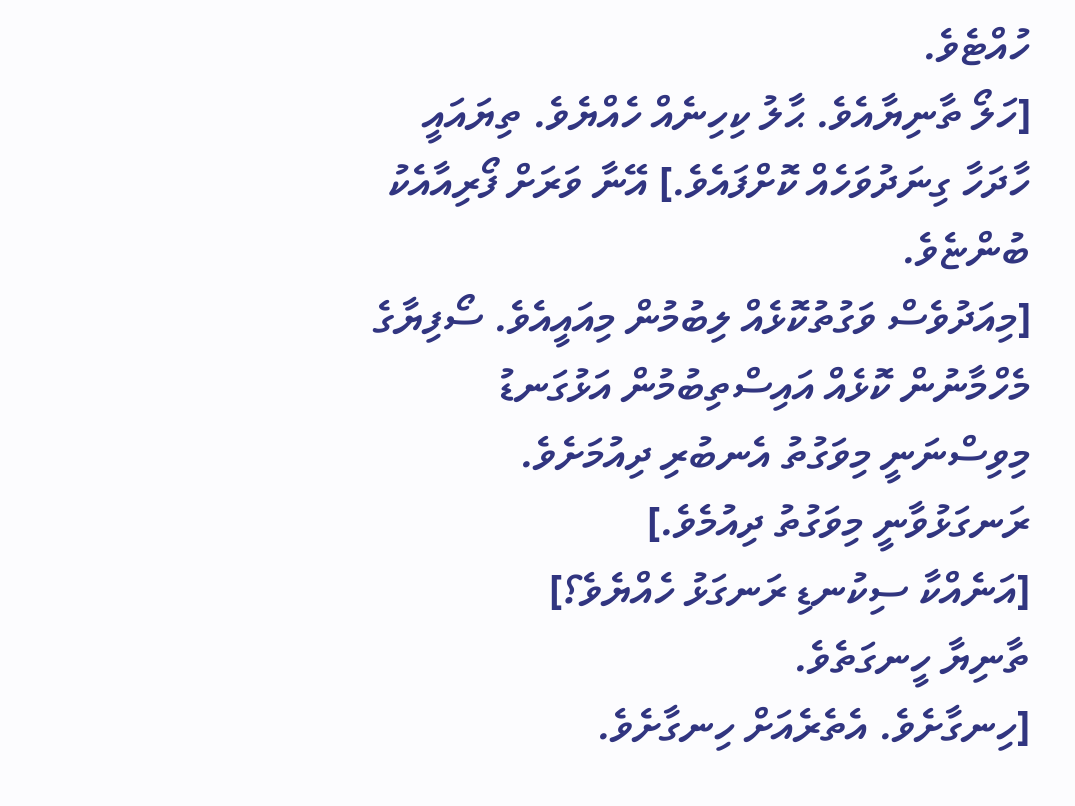ހުއްޓެވެ.
[ހަލޯ ތާނިޔާއެވެ. ޙާލު ކިހިނެއް ހެއްޔެވެ. ތިޔައައީ ހާދަހާ ގިނަދުވަހެއް ކޮށްފައެވެ.] އޭނާ ވަރަށް ފޯރިއާއެކު ބުންޏެވެ.
[މިއަދުވެސް ވަގުތުކޮޅެއް ލިބުމުން މިއައީއެވެ. ސޯފިޔާގެ މެހްމާނުން ކޮޅެއް އައިސްތިބުމުން އަޅުގަނޑު މިވިސްނަނީ މިވަގުތު އެނބުރި ދިއުމަށެވެ. ރަނގަޅުވާނީ މިވަގުތު ދިއުމެވެ.]
[އަނެއްކާ ސިކުނޑި ރަނގަޅު ހެއްޔެވެ؟]
ތާނިޔާ ހީނގަތެވެ.
[ހިނގާށެވެ. އެތެރެއަށް ހިނގާށެވެ.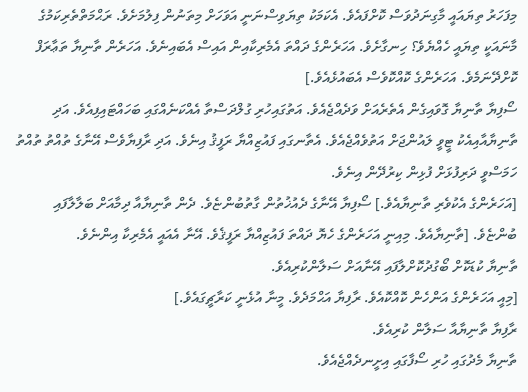މިފަހަރު ތިޔައައީ މާގިނަދުވަސް ކޮށްފައެވެ. އެކަމަކު ތިޔަވިސްނަނީ އަވަހަށް މިތަނުން ފިލުމަށެވެ. ރަޙްމަތްތެރިކަމުގެ މާނައަކީ ތިޔައީ ހެއްޔެވެ؟ ހިނގާށެވެ. އަހަރެންގެ ދައްތަ އެމެރިކާއިން އައިސް އެބައިނެވެ. އަހަރެން ތާނިޔާ ތަޢާރަފް ކޮށްދޭނަމެވެ. އަހަރެންގެ ކޮއްކޮވެސް އެބައުޅެއެވެ.]
ސޯފިޔާ ތާނިޔާ ގޮވައިގެން އެތެރެއަށް ވަދެއްޖެއެވެ. އަތުގައިހުރި ގުލްދަސްތާ އެއްކަނެއްގައި ބަހައްޓައިފިއެވެ. އަދި ތާނިޔާއާއިއެކު ޓީވީ ލައުންޖަށް އަތުވެއްޖެއެވެ. އެތާނގައި ފައުޒިއްޔާ ރަފީޤު އިނެވެ. އަދި ރާފިޔާވެސް އޭނާގެ ތުއްތު ތުއްތު ހަމަސްވީ ދަރިފުޅަށް ފުޅިން ކިރުދޭން އިނެވެ.
[އަހަރެންގެ އެކުވެރި ތާނިޔާއެވެ.] ސޯފިޔާ އޭނާގެ ދެއުޚުތުން ގާތުބުންޏެވެ. ދެން ތާނިޔާއާ ދިމާއަށް ބަލާލާފައި ބުންޏެވެ. [ތާނިޔާއެވެ. މިއިނީ އަހަރެންގެ ހެޔޮ ދައްތަ ފައުޒިއްޔާ ރަފީޤެވެ. އޭނާ އެއައީ އެމެރިކާ އިންނެވެ.
ތާނިޔާ ކުޑަކޮށް ބޯގުދުކޮށްލާފައި އޭނާއަށް ސަލާންކުރިއެވެ.
[މިއީ އަހަރެންގެ އަންހެން ކޮއްކޮއެވެ. ރާފިޔާ އަޙްމަދެވެ. މީނާ އުޅެނީ ކަރާޗީގައެވެ.]
ރާފިޔާ ތާނިޔާއާ ސަލާން ކުރިއެވެ.
ތާނިޔާ މެދުގައި ހުރި ސޯފާގައި އިށީނދެއްޖެއެވެ.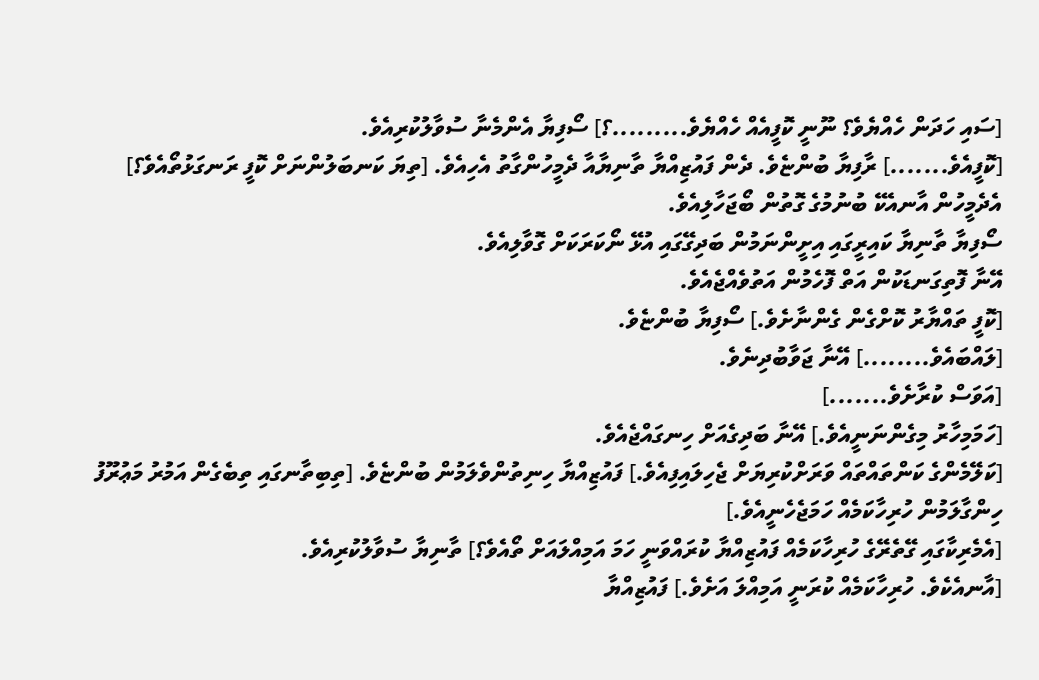[ސައި ހަދަން ހެއްޔެވެ؟ ނޫނީ ކޮފީއެއް ހެއްޔެވެ.........؟] ސޯފިޔާ އެންމެނާ ސުވާލުކުރިއެވެ.
[ކޮފީއެވެ.......] ރާފިޔާ ބުންޏެވެ. ދެން ފައުޒިއްޔާ ތާނިޔާއާ ދެމީހުންގާތު އެހިއެވެ. [ތިޔަ ކަނބަލުންނަށް ކޮފީ ރަނގަޅުތޯއެވެ؟]
އެދެމީހުން އާނއެކޭ ބުނުމުގެ ގޮތުން ބޯޖަހާލިއެވެ.
ސޯފިޔާ ތާނިޔާ ކައިރީގައި އިށީންނަމުން ބަދިގޭގައި އުޅޭ ނޯކަރަކަށް ގޮވާލިއެވެ.
އޭނާ ފޮތިގަނޑަކުން އަތް ފޮހެމުން އަތުވެއްޖެއެވެ.
[ކޮފީ ތައްޔާރު ކޮށްގެން ގެންނާށެވެ.] ސޯފިޔާ ބުންޏެވެ.
[ލައްބައެވެ........] އޭނާ ޖަވާބުދިނެވެ.
[އަވަސް ކުރާށެވެ.......]
[ހަމަމިހާރު މިގެންނަނީއެވެ.] އޭނާ ބަދިގެއަށް ހިނގައްޖެއެވެ.
[ކަލޭމެންގެ ކަންތައްތައް ވަރަށްކުރިޔަށް ޖެހިލައިފިއެވެ.] ފައުޒިއްޔާ ހިނިތުންވެލަމުން ބުންޏެވެ. [ތިބިތާނގައި ތިބެގެން އަމުރު މަޢުރޫފު ހިންގާލަމުން ހުރިހާކަމެއް ހަމަޖެހެނީއެވެ.]
[އެމެރިކާގައި ގޭތެރޭގެ ހުރިހާކަމެއް ފައުޒިއްޔާ ކުރައްވަނީ ހަމަ އަމިއްލައަށް ތޯއެވެ؟] ތާނިޔާ ސުވާލުކުރިއެވެ.
[އާނއެކެވެ. ހުރިހާކަމެއް ކުރަނީ އަމިއްލަ އަށެވެ.] ފައުޒިއްޔާ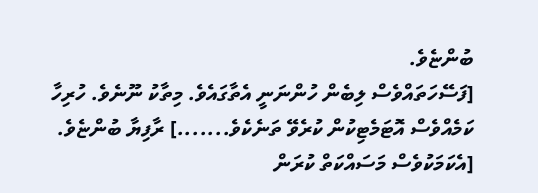ބުންޏެވެ.
[ފަސޭހަތައްވެސް ލިބެން ހުންނަނީ އެތާގައެވެ. މިތާކު ނޫނެވެ. ހުރިހާ ކަމެއްވެސް އޮޓަމެޓިކުން ކުރެވޭ ތަނެކެވެ.......] ރާފިޔާ ބުންޏެވެ.
[އެކަމަކުވެސް މަސައްކަތް ކުރަން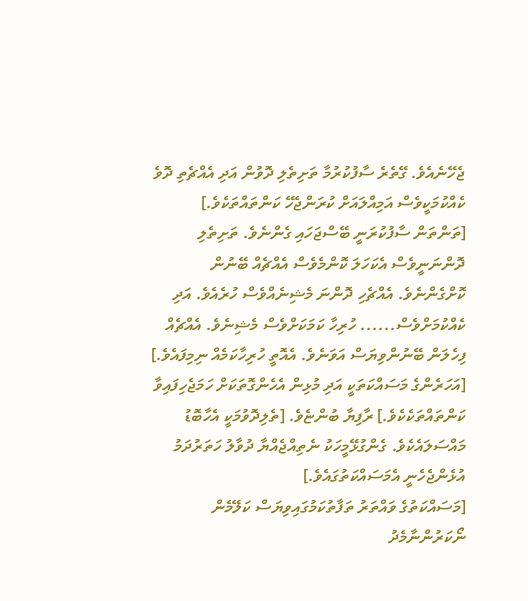ޖެހޭނެއެވެ. ގޭތެރެ ސާފުކުރުމާ ތަށިތެލި ދޮވުން އަދި އެއްޗެތި ދޮވެ ކެއްކުމަކީވެސް އަމިއްލައަށް ކުރަންޖެހޭ ކަންތައްތަކެވެ.]
[ތަންތަން ސާފުކުރަނީ ބޭސްޖަހައި ގެންނެވެ. ތަށިތެލި ދޮންނަނީވެސް އެކަހަލަ ކޮންމެވެސް އެއްޗެއް ބޭނުން ކޮށްގެންނެވެ. އެއްޗެހި ދޮންނަ މެޝިނެއްވެސް ހުރެއެވެ. އަދި ކެއްކުމަށްވެސް...... ހުރިހާ ކަމަކަށްވެސް މެޝިނެވެ. އެއްޗެއް ފިހެލަން ބޭނުންވިޔަސް އަވަނެވެ. އެއޮތީ ހުރިހާކަމެއް ނިމިފައެވެ.]
[އަހަރެންގެ މަސައްކަތަކީ އަދި މުޅިން އެހެންގޮތަކަށް ހަމަޖެހިފައިވާ ކަންތައްތަކެކެވެ.] ރާފިޔާ ބުންޏެވެ. [ތެލިދޮވުމަކީ އެހާބޮޑު މައްސަލައެކެވެ. ގެންގުޅޭމީހަކު ނެތިއްޖެއްޔާ ދުވާލު ހަތަރުދަމު އުޅެންޖެހެނީ އެމަސައްކަތުގައެވެ.]
[މަސައްކަތުގެ ވައްތަރު ތަފާތުކަމުގައިވިޔަސް ކަލޭމެން ނޯކަރުންނާމެދު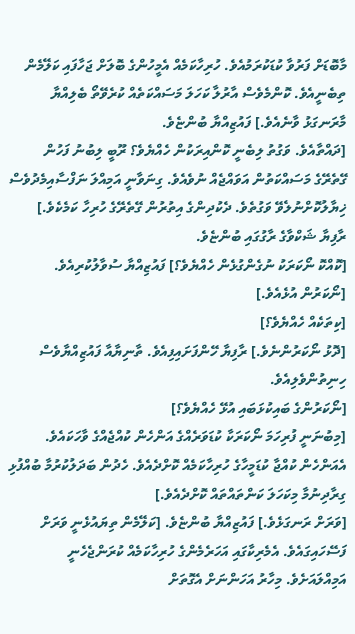މާބޮޑަށް ފަރުވާ ކުޑަކުރަމުއެވެ. ހުރިހާކަމެއް އެމީހުންގެ ބޮލަށް ޖަހާފައި ކަލޭމެން ތިބެނީއެވެ. ކޮންމެވެސް އާރުލާ ކަހަލަ މަސައްކަތެއް ކުރެވޭތޯ ބެލިއްޔާ މާރަނގަޅު ވާނެއެވެ.] ފައުޒިއްޔާ ބުންޏެވެ.
[ދައްތާއެވެ. ވަގުތު ލިބެނީ ކޮންއިރަކުން ހެއްޔެވެ؟ ރޫބީ ލިބުނު ފަހުން ގޭތެރޭގެ މަސައްކަތުން އަވައްޖެއް ނުވެއެވެ. ގިނަވާނީ އަމިއްލަ ނަފްސާއިމެދުވެސް ޚިޔާލުކޮށްނުލެވޭ ވަގުތެވެ. ދެކުދިންގެ އިތުރުން ގޭތެރޭގެ ހުރިހާ ކަމެކެވެ.] ރާފިޔާ ޝަކްވާގެ ރާގުގައި ބުންޏެވެ.
[ކޮއްކޮ ނޯކަރަކު ނުގެންގުޅެން ހެއްޔެވެ؟] ފައުޒިއްޔާ ސުވާލުކުރިއެވެ.
[ނޯކަރުން އުޅެއެވެ.]
[ކިތަކެއް ހެއްޔެވެ؟]
[ދޮޅު ނޯކަރުންނެވެ.] ރާފިޔާ ހޭންފަށައިފިއެވެ. ތާނިޔާއާ ފައުޒިއްޔާވެސް ހިނިތުންވެލިއެވެ.
[ނޯކަރުންގެ ބައިކުޅަބައި އުޅޭ ހެއްޔެވެ؟]
[މިބުނަނީ ފުރިހަމަ ނޯކަރަކާ ކުޑަވަރެއްގެ އަންހެން ކުއްޖެއްގެ ވާހަކައެވެ. އެއަންހެން ކުއްޖާ ކުޑަމީހާގެ ހުރިހާކަމެއް ކޮށްދެއެވެ. ހެދުން ބަދަލުކުރުމާ ބުއްފުޅި ގިރާދިނުމާ މިކަހަލަ ކަންތައްތައް ކޮށްދެއެވެ.]
[ވަރަށް ރަނގަޅެވެ.] ފައުޒިއްޔާ ބުންޏެވެ. [ކަލޭމެން ތިޔައުޅެނީ ވަރަށް ފަސޭހައިގައެވެ. އެމެރިކާގައި އަހަރެމެންގެ ހުރިހާކަމެއް ކުރަންޖެހެނީ އަމިއްލައަށެވެ. މިހާރު އަހަންނަށް އެގޮތަށް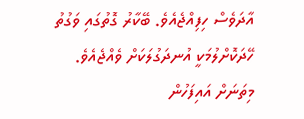އާދަވެސް ހިފިއްޖެއެވެ. ބޭކާރު ގޮތުގައި ވަގުތު ހޭދަކޮށްލުމަކީ އުނދަގުލަކަށް ވެއްޖެއެވެ. މިތަނަށް އައިފަހުން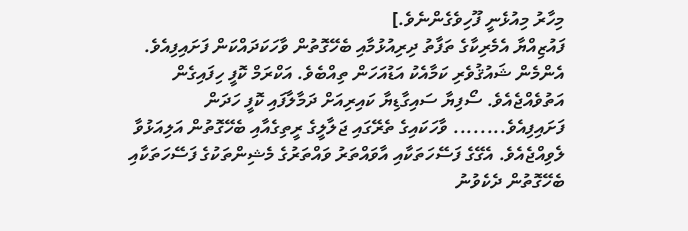މިހާރު މިއުޅެނީ ފޫހިވެގެންނެވެ.]
ފައުޒިއްޔާ އެމެރިކާގެ ތަފާތު ދިރިއުޅުމާއި ބެހޭގޮތުން ވާހަކަދައްކަން ފަށައިފިއެވެ. އެންމެން ޝައުޤުވެރި ކަމާއެކު އަޑުއަހަން ތިއްބެވެ. އަކްރަމް ކޮފީ ހިފައިގެން އަތުވެއްޖެއެވެ. ސޯފިޔާ ސައިގާޑިޔާ ކައިރިއަށް ދަމާލާފައި ކޮފީ ހަދަން ފަށައިފިއެވެ........ ވާހަކައިގެ ތެރޭގައި ޖަލާލީގެ ރީތިގެއާއި ބެހޭގޮތުން އަލިއަޅުވާ ލެވިއްޖެއެވެ. އެގޭގެ ފަސޭހަތަކާއި އާވައްތަރު ވައްތަރުގެ މެޝިންތަކުގެ ފަސޭހަތަކާއި ބެހޭގޮތުން ދެކެވުނު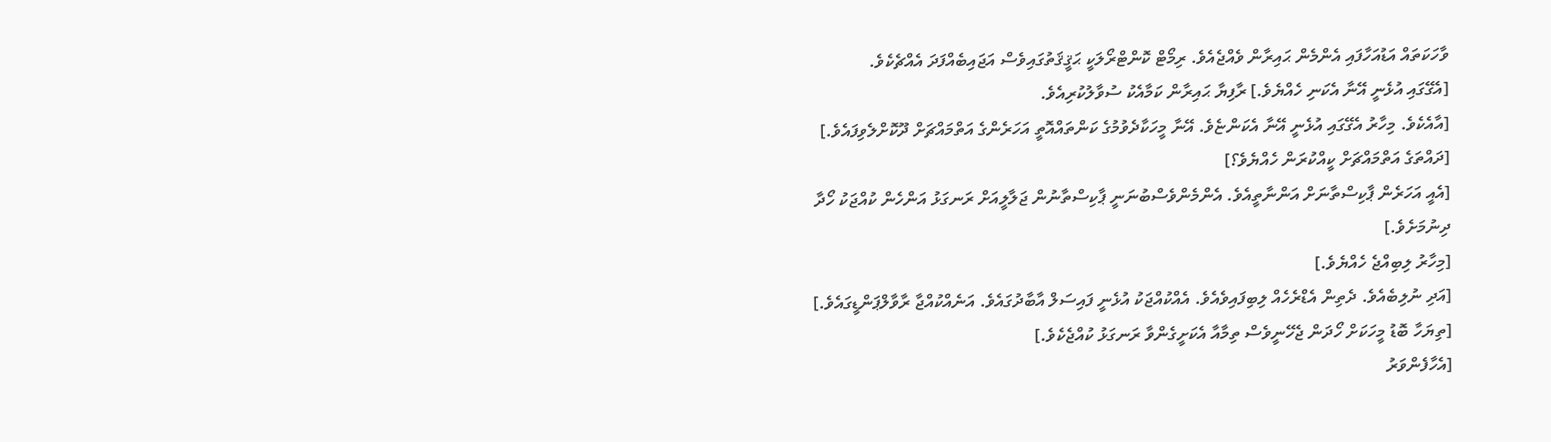ވާހަކަތައް އަޑުއަހާފައި އެންމެން ޙައިރާން ވެއްޖެއެވެ. ރިމޯޓް ކޮންޓްރޯލަކީ ޙަޤީޤަތުގައިވެސް އަޖައިބެއްފަދަ އެއްޗެކެވެ.
[އެގޭގައި އުޅެނީ އޭނާ އެކަނި ހެއްޔެވެ.] ރާފިޔާ ޙައިރާން ކަމާއެކު ސުވާލުކުރިއެވެ.
[އާއެކެވެ. މިހާރު އެގޭގައި އުޅެނީ އޭނާ އެކަންޏެވެ. އޭނާ މީހަކާދެވުމުގެ ކަންތައްއޮތީ އަހަރެންގެ އަތްމައްޗަށް ދޫކޮށްލެވިފައެވެ.]
[ދައްތަގެ އަތްމައްޗަށް ކީއްކުރަން ހެއްޔެވެ؟]
[އެއީ އަހަރެން ޕާކިސްތާނަށް އަންނާތީއެވެ. އެންމެންވެސްބުނަނީ ޕާކިސްތާނުން ޖަލާލީއަށް ރަނގަޅު އަންހެން ކުއްޖަކު ހޯދާ ދިނުމަށެވެ.]
[މިހާރު ލިބިއްޖެ ހެއްޔެވެ.]
[އަދި ނުލިބެއެވެ. ދެތިން އެޑްރެހެއް ލިބިފައިވެއެވެ. އެއްކުއްޖަކު އުޅެނީ ފައިސަލް އާބާދުގައެވެ. އަނެއްކުއްޖާ ރާވާލްޕަންޑީގައެވެ.]
[ތިޔަހާ ބޮޑު މީހަކަށް ހޯދަން ޖެހޭނީވެސް ތިމާއާ އެކަށީގެންވާ ރަނގަޅު ކުއްޖެކެވެ.]
[އެހާފެންވަރު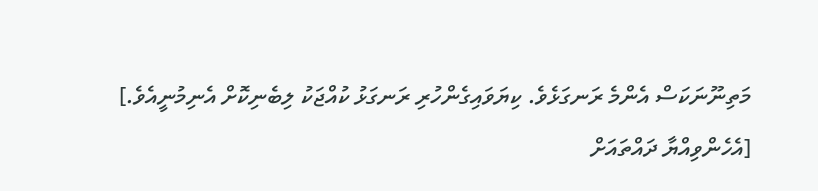މަތިނޫނަކަސް އެންމެ ރަނގަޅެވެ. ކިޔަވައިގެންހުރި ރަނގަޅު ކުއްޖަކު ލިބެނިކޮށް އެނިމުނީއެވެ.]
[އެހެންވިއްޔާ ދައްތައަށް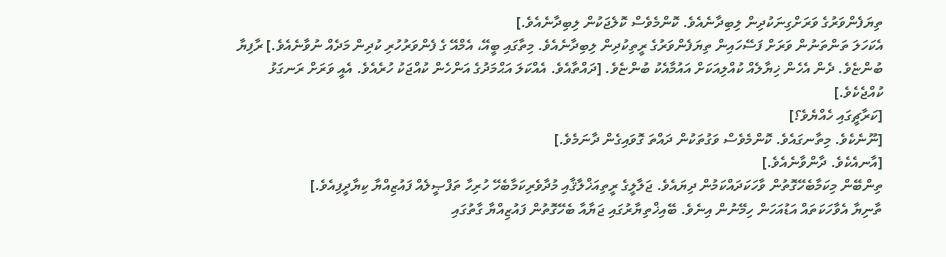ތިޔަފެންވަރުގެ ވަރަށްގިނަކުދިން ލިބިދާނެއެވެ. ކޮންމެވެސް ކޮލެޖަކުން ލިބިދާނެއެވެ.]
އެކަހަލަ ތަންތަނުން ވަރަށް ފަސޭހައިން ތިޔަފެންވަރުގެ ރީތިކުދިން ލިބިދާނެއެވެ. މިތާގައި ބީއޭ، އެމްއޭ ގެ ފެންވަރުހުރި ކުދިން މަދެއް ނުވާނެއެވެ.] ރާފިޔާ ބުންޏެވެ. ދެން އެހެން ޚިޔާލެއް ކުއްލިއަކަށް އައުމާއެކު ބުންޏެވެ. [ދައްތާއެވެ. އެއްކަލަ އަޙްމަދުގެ އަންހެން ކުއްޖަކު ހުރެއެވެ. އެއީ ވަރަށް ރަނގަޅު ކުއްޖެކެވެ.]
[ކަރާޗީގައި ހެއްޔެވެ؟]
[ނޫނެކެވެ. މިތާނގައެވެ. ކޮންމެވެސް ވަގުތަކުން ދައްތަ ގޮވައިގެން ދާނަމެވެ.]
[އާނއެކެވެ. ދާންވާނެއެވެ.]
ތިންބޭން މިކަމާބެހޭގޮތުން ވާހަކަދައްކަމުން ދިޔައެވެ. ޖަލާލީގެ ރީތިއަޚްލާޤާއި މުދާވެރިކަމާބެހޭ ހުރިހާ ތަފްޞީލެއް ފައުޒިއްޔާ ކިޔާދީފިއެވެ.]
ތާނިޔާ އެވާހަކަތައް އަޑުއަހަން ހިމޭނުން އިނެވެ. ބޭއިޚްތިޔާރުގައި ޖަޔާއާ ބެހޭގޮތުން ފައުޒިއްޔާ ގާތުގައި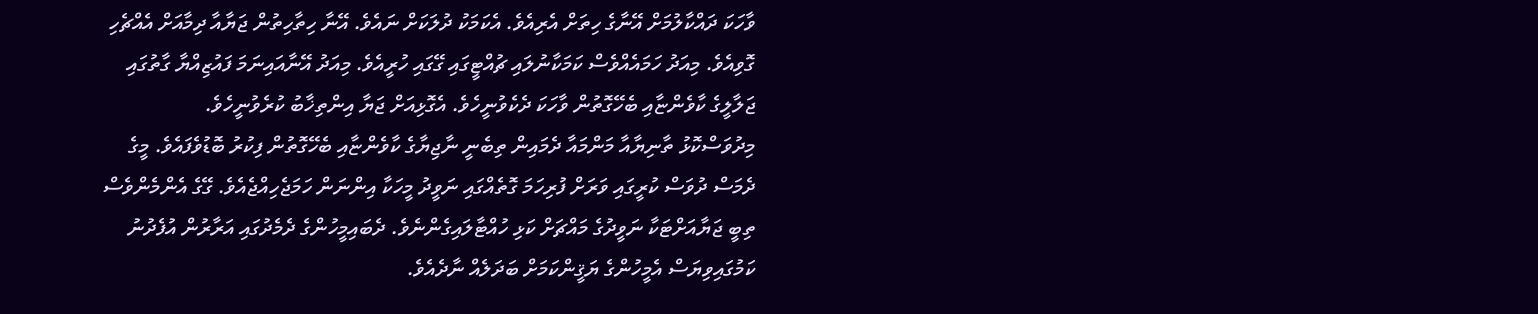ވާހަކަ ދައްކާލުމަށް އޭނާގެ ހިތަށް އެރިއެވެ. އެކަމަކު ދުލަކަށް ނައެވެ. އޭނާ ހިތާހިތުން ޖަޔާއާ ދިމާއަށް އެއްޗެހި ގޮވިއެވެ. މިއަދު ހަމައެއްވެސް ކަމަކާނުލައި ޗުއްޓީގައި ގޭގައި ހުރީއެވެ. މިއަދު އޭނާއައިނަމަ ފައުޒިއްޔާ ގާތުގައި ޖަލާލީގެ ކާވެންޏާއި ބެހޭގޮތުން ވާހަކަ ދެކެވުނީހެވެ. އެގޮޅިއަށް ޖަޔާ އިންތިޚާބު ކުރެވުނީހެވެ.
މިދުވަސްކޮޅު ތާނިޔާއާ މަންމައާ ދެމައިން ތިބެނީ ނާޖިޔާގެ ކާވެންޏާއި ބެހޭގޮތުން ފިކުރު ބޮޑުވެފައެވެ. މީގެ ދެމަސް ދުވަސް ކުރީގައި ވަރަށް ފުރިހަމަ ގޮތެއްގައި ނަވީދު މީހަކާ އިންނަން ހަމަޖެހިއްޖެއެވެ. ގޭގެ އެންމެންވެސް ތިބީ ޖަޔާއަށްޓަކާ ނަވީދުގެ މައްޗަށް ކަޅި ހުއްޓާލައިގެންނެވެ. ދެބައިމީހުންގެ ދެމެދުގައި އަރާރުން އުފެދުނު ކަމުގައިވިޔަސް އެމީހުންގެ ޔަޤީންކަމަށް ބަދަލެއް ނާދެއެވެ.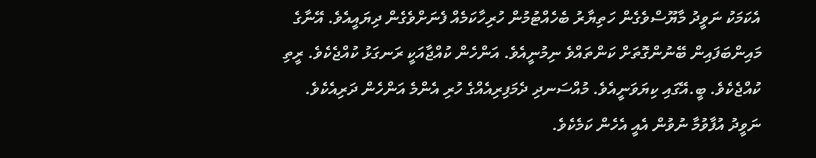އެކަމަކު ނަވީދު މާޔޫސްވެގެން ހަތިޔާރު ބެހެއްޓުމުން ހުރިހާކަމެއް ފެނަށްވެގެން ދިޔައީއެވެ. އޭނާގެ މައިންބަފައިން ބޭނުންގޮތަށް ކަންތައްވެ ނިމުނީއެވެ. އަންހެން ކުއްޖާއަކީ ރަނގަޅު ކުއްޖެކެވެ. ރީތި ކުއްޖެކެވެ. ބީ.އޭގައި ކިޔަވަނީއެވެ. މުއްސަނދި ދެމަފިރިއެއްގެ ހުރި އެންމެ އަންހެން ދަރިއެކެވެ. ނަވީދު އުފާވުމާ ނުވުން އެއީ އެހެން ކަމެކެވެ.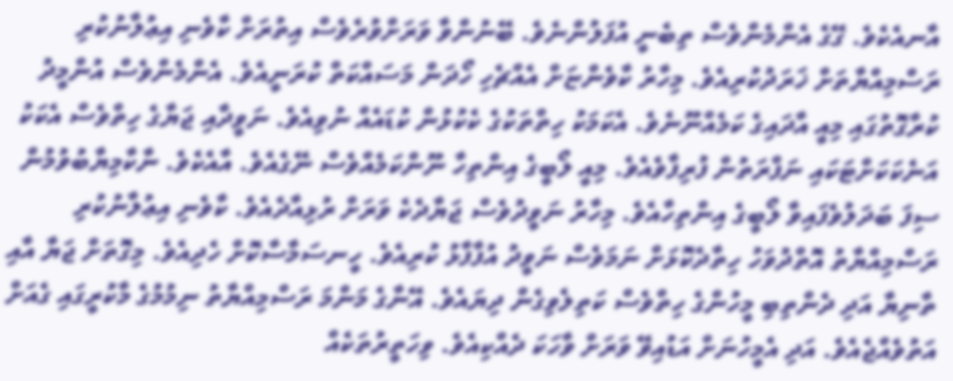އާނއެކެވެ. ގޭގެ އެންމެންވެސް ތިބެނީ އުފަލުންނެވެ. ބޭނުންވާ ވަރަށްވުރެވެސް އިތުރަށް ކާވެނި އިޢުލާނުކުރި ރަސްމިއްޔާތަށް ޚަރަދުކުރިއެވެ. މިހާރު ކާވެންޏަށް އެއްޗެހި ހޯދަން މަސައްކަތް ކުރަނީއެވެ. އެންމެންވެސް އުންމީދު ކުރާގޮތުގައި މިއީ އާދައިގެ ކަމެއްނޫނެވެ. އެކަމަކު ހިތްތަކުގެ ކެކުޅުން ކުޑައެއް ނުވިއެވެ. ނަވީދާއި ޖަޔާގެ ހިތްވެސް އެކަކު އަނެކަކަށްޓަކައި ނަފްރަތުން ފުރިފާވެއެވެ. މިއީ ލޯބީގެ އިންތިހާ ނޫންކަމެއްވެސް ނޭގެއެވެ. އާއެކެވެ. ނާކާމިޔާބުވުމުން ސިފަ ބަދަލުވެފައިވާ ލޯބީގެ އިންތިހާއެވެ. މިހާރު ނަވީދުވެސް ޖަޔާދެކެ ވަރަށް ރުޅިއާދެއެވެ. ކާވެނި އިޢުލާނުކުރި ރަސްމިއްޔާތު އޮތްދުވަހު ހިތާދެކޮޅަށް ނަމަވެސް ނަވީދު އުފާފާޅު ކުރިއެވެ. ހީނސަމާސާކޮށް ހެދިއެވެ. މިގޮތަށް ޖަޔާ އާއި ތާނިޔާ އަދި ދެންތިބި މީހުންގެ ހިތްވެސް ކަތިލެވިގެން ދިޔައެވެ. އޭނާގެ މަންމަ ރަސްމިއްޔާތު ނިމުމުގެ މާކުރީގައި ގެއަށް އަތުވެއްޖެއެވެ. އަދި އެމީހުނަށް އަޑުއިވޭ ވަރަށް ވާހަކަ ދެއްކިއެވެ. ވިހަތީރުތަކެއް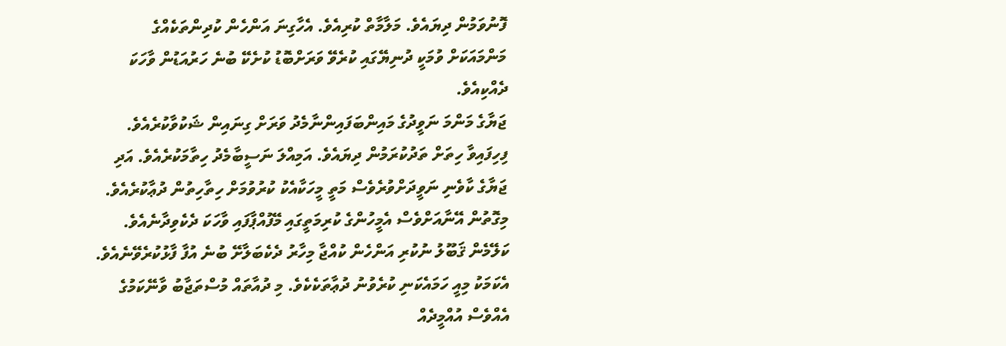ފޮނުވަމުން ދިޔައެވެ. މަލާމާތް ކުރިއެވެ. އެހާގިނަ އަންހެން ކުދިންތަކެއްގެ މަންމައަކަށް ވުމަކީ ދުނިޔޭގައި ކުރެވޭ ވަރަށްބޮޑު ކުށެކޭ ބުނެ ހަރުއަޑުން ވާހަކަ ދެއްކިއެވެ.
ޖަޔާގެ މަންމަ ނަވީދުގެ މައިންބަފައިންނާމެދު ވަރަށް ގިނައިން ޝަކުވާކުރެއެވެ. ފިހިފައިވާ ހިތަށް ތަދުކުރަމުން ދިޔައެވެ. އަމިއްލަ ނަސީބާމެދު ހިތާމަކުރެއެވެ. އަދި ޖަޔާގެ ކާވެނި ނަވީދަށްވުރެވެސް މަތީ މީހަކާއެކު ކުރުވުމަށް ހިތާހިތުން ދުޢާކުރެއެވެ. މިގޮތުން އޭނާއަށްވެސް އެމީހުންގެ ކުރިމަތީގައި މޭފުއްޕާފައި ވާހަކަ ދެކެވިދާނެއެވެ. ކަލޭމެން ޤަބޫލު ނުކުރި އަންހެން ކުއްޖާ މިހާރު ދެކެބަލާށޭ ބުނެ އުފާ ފާޅުކުރެވޭނެއެވެ. އެކަމަކު މިއީ ހަމައެކަނި ކުރެވުނު ދުޢާތަކެކެވެ. މި ދުއާތައް މުސްތަޖާބު ވާނޭކަމުގެ އެއްވެސް އުއްމީދެއް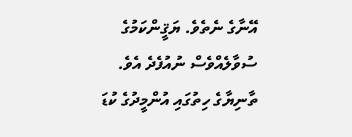އޭނާގެ ނެތެވެ. ޔަޤީންކަމުގެ ސުވާލެއްވެސް ނުއުފެދެ އެވެ.
ތާނިޔާގެ ހިތުގައި އުންމީދުގެ ކުޑަ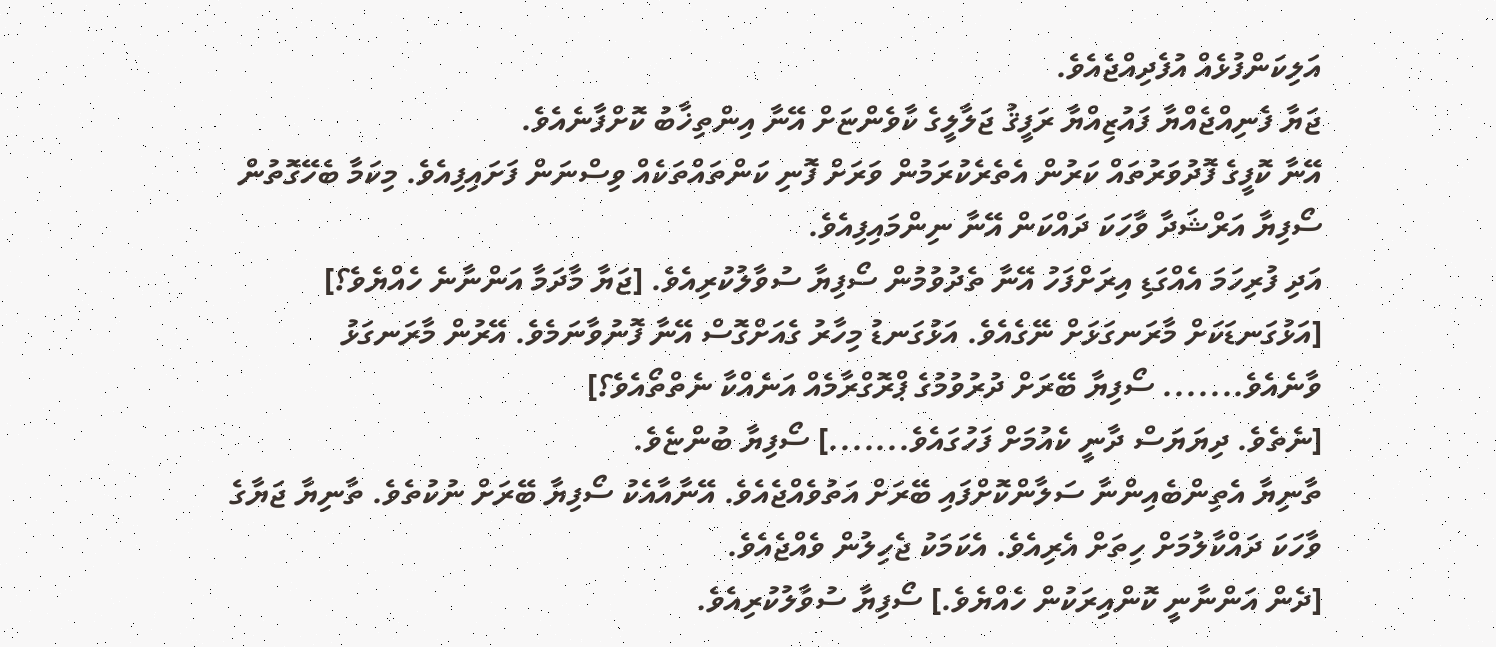އަލިކަންފުޅެއް އުފެދިއްޖެއެވެ.
ޖަޔާ ފެނިއްޖެއްޔާ ފައުޒިއްޔާ ރަފީޤު ޖަލާލީގެ ކާވެންޏަށް އޭނާ އިންތިޚާބު ކޮށްފާނެއެވެ.
އޭނާ ކޮފީގެ ފޮދުވަރުތައް ކަރުން އެތެރެކުރަމުން ވަރަށް ފޮނި ކަންތައްތަކެއް ވިސްނަން ފަށައިފިއެވެ. މިކަމާ ބެހޭގޮތުން ސޯފިޔާ އަރްޝަދާ ވާހަކަ ދައްކަން އޭނާ ނިންމައިފިއެވެ.
އަދި ފުރިހަމަ އެއްގަޑި އިރަށްފަހު އޭނާ ތެދުވުމުން ސޯފިޔާ ސުވާލުކުރިއެވެ. [ޖަޔާ މާދަމާ އަންނާނެ ހެއްޔެވެ؟]
[އަޅުގަނޑަކަށް މާރަނގަޅަށް ނޭގެއެވެ. އަޅުގަނޑު މިހާރު ގެއަށްގޮސް އޭނާ ފޮނުވާނަމެވެ. އޭރުން މާރަނގަޅު ވާނެއެވެ....... ސޯފިޔާ ބޭރަށް ދުރުވުމުގެ ޕްރޮގްރާމެއް އަނެއްކާ ނެތްތޯއެވެ؟]
[ނެތެވެ. ދިޔަޔަސް ދާނީ ކެއުމަށް ފަހުގައެވެ.......] ސޯފިޔާ ބުންޏެވެ.
ތާނިޔާ އެތިންބެއިންނާ ސަލާންކޮށްފައި ބޭރަށް އަތުވެއްޖެއެވެ. އޭނާއާއެކު ސޯފިޔާ ބޭރަށް ނުކުތެވެ. ތާނިޔާ ޖަޔާގެ ވާހަކަ ދައްކާލުމަށް ހިތަށް އެރިއެވެ. އެކަމަކު ޖެހިލުން ވެއްޖެއެވެ.
[ދެން އަންނާނީ ކޮންއިރަކުން ހެއްޔެވެ.] ސޯފިޔާ ސުވާލުކުރިއެވެ.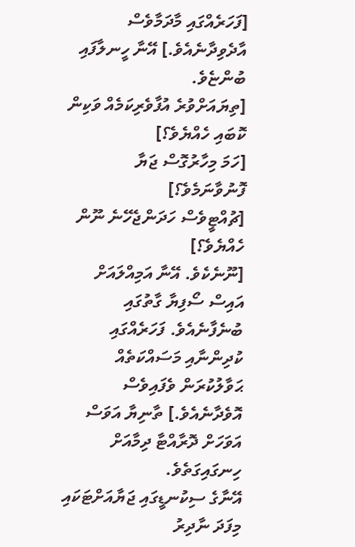[ފަހަރެއްގައި މާދަމާވެސް އާދެވިދާނެއެވެ.] އޭނާ ހީނލާފައި ބުންޏެވެ.
[ތިޔައަށްވުރެ އުފާވެރިކަމެއް ވަކިން ކޮބައި ހެއްޔެވެ؟]
[ހަމަ މިހާރުގޮސް ޖަޔާ ފޮނުވާނަމެވެ؟]
[ޗުއްޓީވެސް ހަދަންޖެހޭނެ ނޫން ހެއްޔެވެ؟]
[ނޫނެކެވެ. އޭނާ އަމިއްލައަށް އައިސް ސޯފިޔާ ގާތުގައި ބުނެފާނެއެވެ. ފަހަރެއްގައި ކުދިންނާއި މަސައްކަތެއް ޙަވާލުކުރަން ވެފައިވެސް އޮވެދާނެއެވެ.] ތާނިޔާ އަވަސް އަވަހަށް ދޮރާއްޓާ ދިމާއަށް ހިނގައިގަތެވެ.
އޭނާގެ ސިކުނޑީގައި ޖަޔާއަށްޓަކައި މިފަދަ ނާދިރު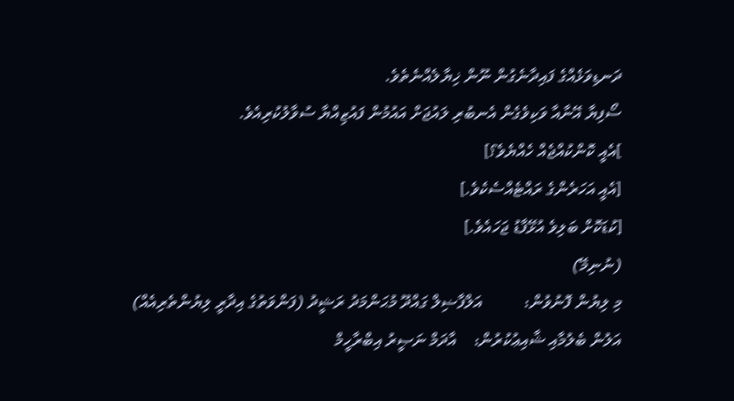ދަނޑިވަޅެއްގެ ފައިދާނެގުން ނޫން ޚިޔާލެއްނެތެވެ.
ސޯފިޔާ އޭނާއާ ވަކިވެގެން އެނބުރި ލައުޖަށް އައުމުން ފައުޒިއްޔާ ސުވާލުކުރިއެވެ.
]އެއީ ކޮންކުއްޖެއް ހެއްޔެވެ؟]
[އެއީ އަހަރެންގެ ރައްޓެއްސެކެވެ.]
[ކުޑަކޮށް ބަލިވެ އުޅޭފާޑު ޖަހައެވެ.]
(ނުނިމޭ)
މި ލިޔުން ފޮނުވުން:          އަލްފާޟިލް ގައްދޫ މުޙަންމަދު ރަޝީދު (ފަންވަތުގެ އިދާރީ ލިޔުންތެރިއެއް)
އަލުން ބެލުމާއި ޝާއިޢުކުރުން:    އާދަމް ނަޞީރު އިބްރާހީމް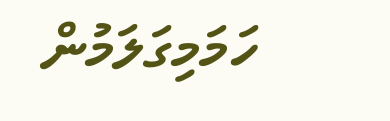ހަމަމިގަލަމުން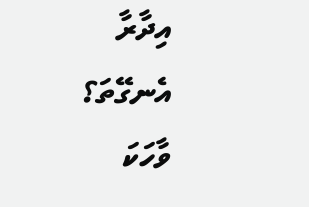އިދާރާ
އެނގޭތަ؟
ވާހަކަ